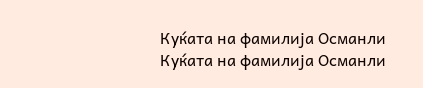Куќата на фамилија Османли
Куќата на фамилија Османли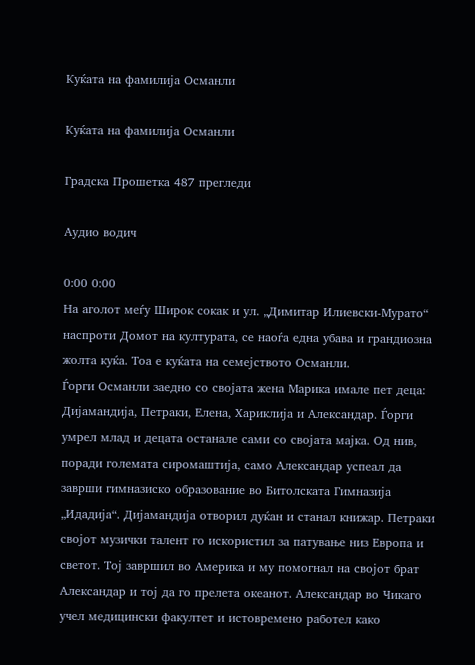Куќата на фамилија Османли

Куќата на фамилија Османли

Градска Прошетка 487 прегледи

Аудио водич

0:00 0:00
На аголот меѓу Широк сокак и ул. „Димитар Илиевски-Мурато“ наспроти Домот на културата, се наоѓа една убава и грандиозна жолта куќа. Тоа е куќата на семејството Османли.
Ѓорги Османли заедно со својата жена Марика имале пет деца: Дијамандија, Петраки, Елена, Хариклија и Александар. Ѓорги умрел млад и децата останале сами со својата мајка. Од нив, поради големата сиромаштија, само Александар успеал да заврши гимназиско образование во Битолската Гимназија „Идадија“. Дијамандија отворил дуќан и станал книжар. Петраки својот музички талент го искористил за патување низ Европа и светот. Тој завршил во Америка и му помогнал на својот брат Александар и тој да го прелета океанот. Александар во Чикаго учел медицински факултет и истовремено работел како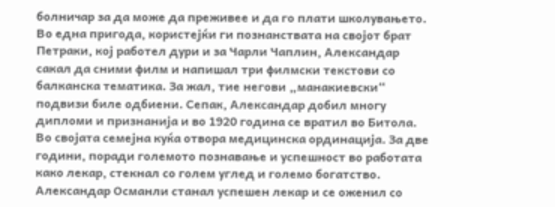болничар за да може да преживее и да го плати школувањето.
Во една пригода, користејќи ги познанствата на својот брат Петраки, кој работел дури и за Чарли Чаплин, Александар сакал да сними филм и напишал три филмски текстови со балканска тематика. За жал, тие негови „манакиевски“ подвизи биле одбиени. Сепак, Александар добил многу дипломи и признанија и во 1920 година се вратил во Битола. Во својата семејна куќа отвора медицинска ординација. За две години, поради големото познавање и успешност во работата како лекар, стекнал со голем углед и големо богатство.
Александар Османли станал успешен лекар и се оженил со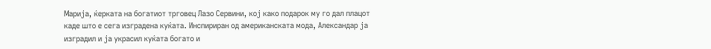Марија, ќерката на богатиот трговец Лазо Сервини, кој како подарок му го дал плацот каде што е сега изградена куќата. Инспириран од американската мода, Александар ја изградил и ја украсил куќата богато и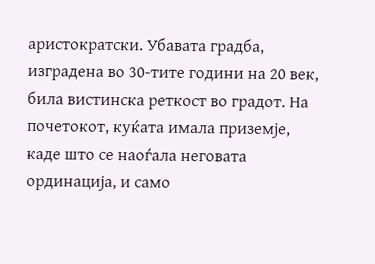аристократски. Убавата градба, изградена во 30-тите години на 20 век, била вистинска реткост во градот. На почетокот, куќата имала приземје, каде што се наоѓала неговата ординација, и само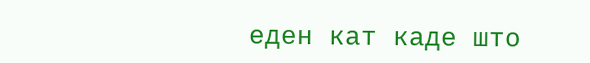еден кат каде што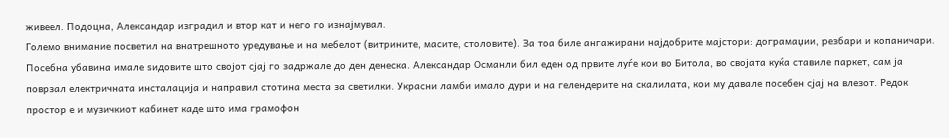живеел. Подоцна, Александар изградил и втор кат и него го изнајмувал.
Големо внимание посветил на внатрешното уредување и на мебелот (витрините, масите, столовите). За тоа биле ангажирани најдобрите мајстори: дограмаџии, резбари и копаничари. Посебна убавина имале ѕидовите што својот сјај го задржале до ден денеска. Александар Османли бил еден од првите луѓе кои во Битола, во својата куќа ставиле паркет, сам ја поврзал електричната инсталација и направил стотина места за светилки. Украсни ламби имало дури и на гелендерите на скалилата, кои му давале посебен сјај на влезот. Редок простор е и музичкиот кабинет каде што има грамофон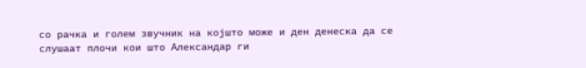со рачка и голем звучник на којшто може и ден денеска да се слушаат плочи кои што Александар ги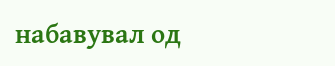набавувал од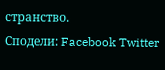странство.
Сподели: Facebook Twitter